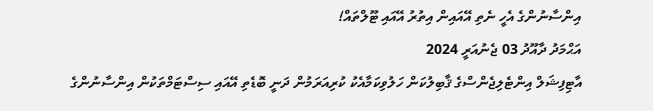އިންސާނުންގެ އެހީ ނެތި އޭއައިން އިތުރު އޭއައި ޓޫލްތައް!
އަޙްމަދު ދާއޫދު 03 ޖެނުއަރީ 2024
އާޓިފިޝަލް އިންޓެލިޖެންސްގެ ޤާބިލުކަން ހަލުވިކަމާއެކު ކުރިއަރަމުން ދަނީ ބޮޑެތި އޭއައި ސިސްޓަމްތަކުން އިންސާނުންގެ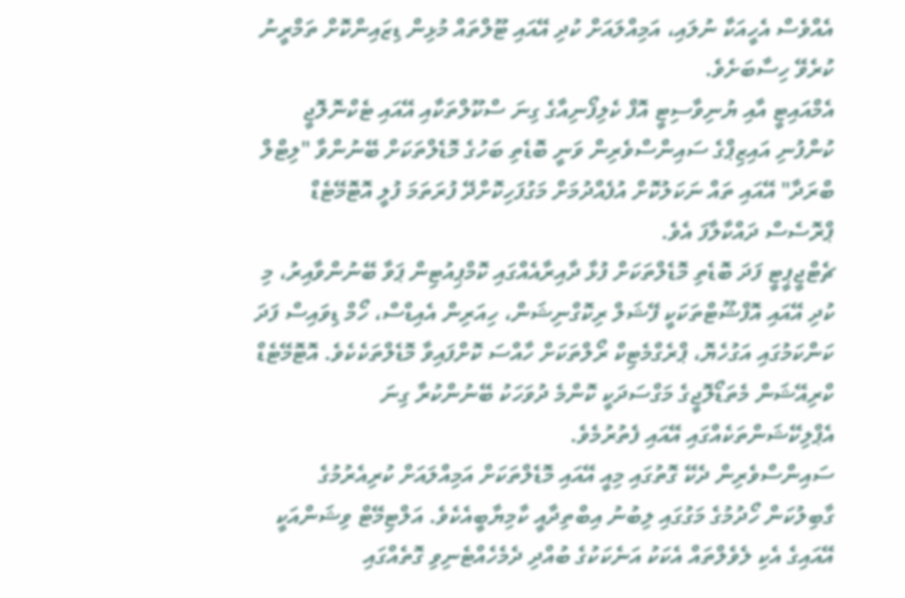އެއްވެސް އެހީއަކާ ނުލައި، އަމިއްލައަށް ކުދި އޭއައި ޓޫލްތައް މުޅިން ޑިޒައިންކޮށް ތަމްރީނު ކުރެވޭ ހިސާބަށެވެ.
އެމްއައިޓީ އާއި ޔުނިވާސިޓީ އޮފް ކެލިފޯނިއާގެ ގިނަ ސްކޫލްތަކާއި އޭއައި ޓެކްނޮލޮޖީ ކުންފުނި އައިޒިޕްގެ ސައިންސްވެރިން ވަނީ ބޮޑެތި ބަހުގެ މޮޑެލްތަކަށް ބޭނުންވާ "ލިޓްލް ބްރަދާ" އޭއައި ތައް ނަކަލުކޮށް އުފެއްދުމަށް މަގުފަހިކޮށްދޭ ފުރަތަމަ ފުލީ އޮޓޮމޭޓެޑް ޕްރޮސެސް ދައްކާލާފަ އެވެ.
ޗެޓްޖީޕީޓީ ފަދަ ބޮޑެތި މޮޑެލްތަކަށް ފުޅާ ދާއިރާއެއްގައި ކޮމްޕިއުޓިން ޕަވާ ބޭނުންވާއިރު، މި ކުދި އޭއައި އޮފްޝޫޓްތަކަކީ ފޭޝަލް ރިކޮގްނިޝަން، ހިއަރިން އެއިޑްސް، ހޯމް ޑިވައިސް ފަދަ ކަންކަމުގައި އަގުހެޔޮ، ޕްރެގްމެޓިކް ރޯލްތަކަށް ހާއްސަ ކޮށްފައިވާ މޮޑެލްތަކެކެވެ. އޮޓޮމޭޓެޑް ކްރިއޭޝަން މެތަޑޯލޮޖީގެ މަގްސަދަކީ ކޮންމެ ދުވަހަކު ބޭނުންކުރާ ގިނަ އެޕްލިކޭޝަންތަކެއްގައި އޭއައި ފެތުރުމެވެ.
ސައިންސްވެރިން ދެކޭ ގޮތުގައި މިއީ އޭއައި މޮޑެލްތަކަށް އަމިއްލައަށް ކުރިއެރުމުގެ ގާބިލުކަން ހޯދުމުގެ މަގުގައި ލިބުނު އިބްތިދާއީ ކާމިޔާބީއެކެވެ. އަލްޓިމޭޓް ވިޝަންއަކީ އޭއައިގެ އެކި ލެވެލްތައް އެކަކު އަނެކަކުގެ ބުއްދި ދެމެހެއްޓެނިވި ގޮތެއްގައި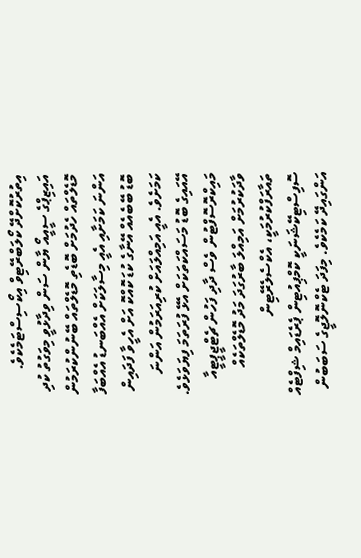އިތުރުކޮށްދޭ ކޯލަބްރޭޓިވް އިކޯސިސްޓަމެކެވެ.
އައިޒިޕްގެ ސީއީއޯ ޔާން ސަން ވިދާޅުވީ މިވަގުތު ކުދި މޮޑެލްތައް ހެދުމަށް ބޮޑެތި މޮޑެލްތައް ބޭނުންކުރަމުން އަންނަ ކަމަށާއި އެއީ މިސާލަކަށް އެއްބަނޑު އެއްބަފާ ބޮޑު ބޭބެއެއް އޭނާގެ ކުޑަ ކޮއްކޮ އަށް އެހީވާ ފަދައިން ކަމަށެވެ. އެއީ އަމިއްލައަށް ކުރިއަރަމުން އަންނަ އޭއައިގެ ބޮޑު މަސައްކަތަކަށް އެޅޭ ފުރަތަމަ ފިޔަވަޅެވެ.
މައިކްރޮސޮފްޓުން ވެސް ދާދި ފަހުން ޗެޓްޖީޕީޓީއާ ވާދަކުރުމަށް އަމިއްލަ ބާރުގަދަ މަދު މޮޑެލްތަކެއް ތައާރަފްކުރުމަކީ، އެކްސެލެރޭޓިން ސޮފިސްޓިކޭޝަނަކީ ކޮމްޕިއުޓިން ޕެރެޑައިމް ޝިފްޓެއް އަންގައިދޭ ކަމެކެވެ. މިފަދަ ޓެކްނޮލޮޖީގެ ސަބަބުން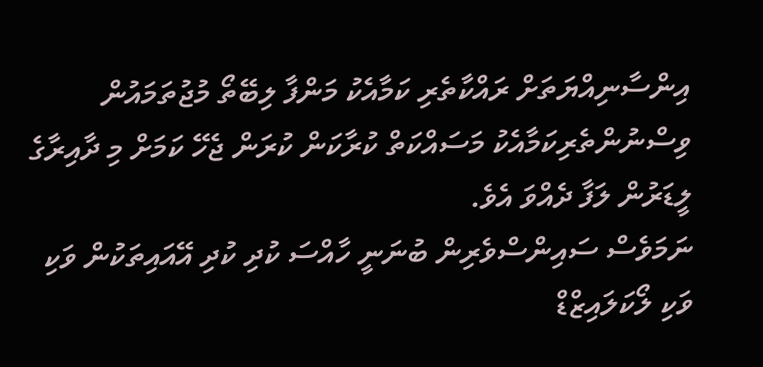އިންސާނިއްޔަތަށް ރައްކާތެރި ކަމާއެކު މަންފާ ލިބޭތޯ މުޖުތަމައުން ވިސްނުންތެރިކަމާއެކު މަސައްކަތް ކުރާކަން ކުރަން ޖެހޭ ކަމަށް މި ދާއިރާގެ ލީޑަރުން ލަފާ ދެއްވަ އެވެ.
ނަމަވެސް ސައިންސްވެރިން ބުނަނީ ހާއްސަ ކުދި ކުދި އޭއައިތަކުން ވަކި ވަކި ލޯކަލައިޒްޑް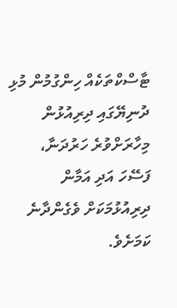ޓާސްކްތަކެއް ހިންގުމުން މުޅި ދުނިޔޭގައި ދިރިއުޅުން މިހާރަށްވުރެ ހަރުދަނާ، ފަސޭހަ އަދި އަމާން ދިރިއުޅުމަކަށް ވެގެންދާނެ ކަމަށެވެ.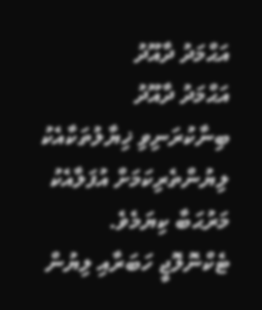އަޙްމަދު ދާއޫދު
އަޙްމަދު ދާއޫދު
ބިނާކުރަނިވި ޚިޔާލުތަކާއެކު ލިޔުންތެރިކަމަށް އުފަލާއެކު މަރުޙަބާ ކިޔަމެވެ.
ޓެކްނޮލޮޖީ ހަބަރާއި ލިޔުން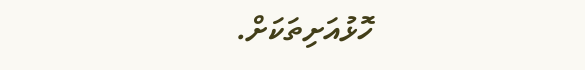ހޮޅުއަށިތަކަށް.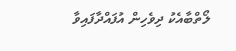ލޯތްބާއެކު ދިވެހިން އުފައްދާފައިވާ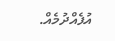އުފެއްދުމެއް.